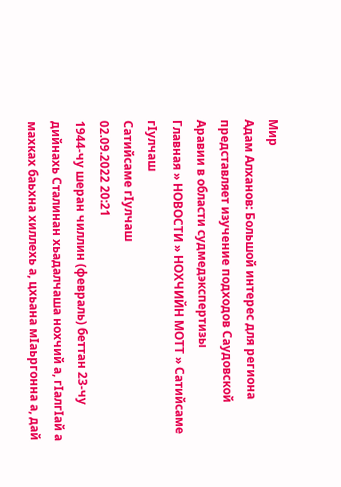Мир
Адам Алханов: Большой интерес для региона представляет изучение подходов Саудовской Аравии в области судмедэкспертизы
Главная » НОВОСТИ » НОХЧИЙН МОТТ » Сатийсаме гIулчаш
Сатийсаме гIулчаш
02.09.2022 20:21
1944-чу шеран чиллин (февраль) беттан 23-чу дийнахь Сталинан хьадалчаша нохчий а, гIалгIай а махках баьхна хиллехь а, цхьана мIаьргонна а, дай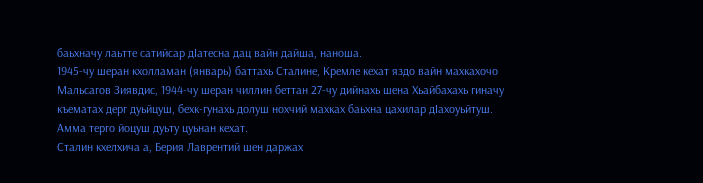баьхначу лаьтте сатийсар дIатесна дац вайн дайша, наноша.
1945-чу шеран кхолламан (январь) баттахь Сталине, Кремле кехат яздо вайн махкахочо Мальсагов Зиявдис, 1944-чу шеран чиллин беттан 27-чу дийнахь шена Хьайбахахь гиначу къематах дерг дуьйцуш, бехк-гунахь долуш нохчий махках баьхна цахилар дIахоуьйтуш. Амма терго йоцуш дуьту цуьнан кехат.
Сталин кхелхича а, Берия Лаврентий шен даржах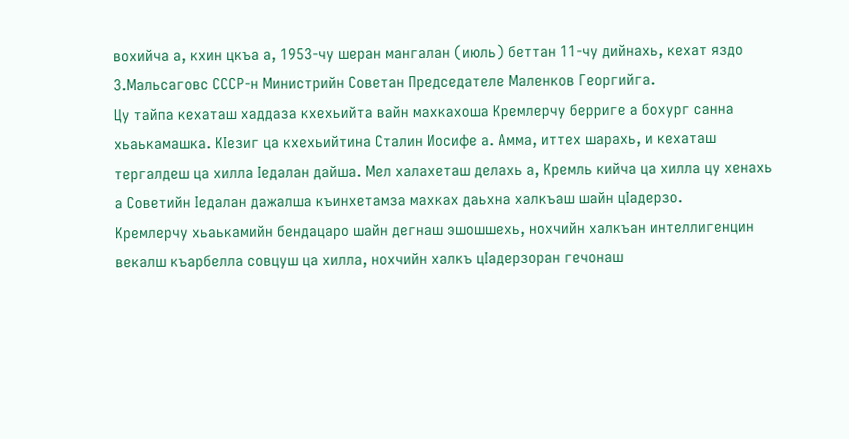вохийча а, кхин цкъа а, 1953-чу шеран мангалан (июль) беттан 11-чу дийнахь, кехат яздо З.Мальсаговс СССР-н Министрийн Советан Председателе Маленков Георгийга.
Цу тайпа кехаташ хаддаза кхехьийта вайн махкахоша Кремлерчу берриге а бохург санна хьаькамашка. КIезиг ца кхехьийтина Сталин Иосифе а. Амма, иттех шарахь, и кехаташ тергалдеш ца хилла Iедалан дайша. Мел халахеташ делахь а, Кремль кийча ца хилла цу хенахь а Советийн Iедалан дажалша къинхетамза махках даьхна халкъаш шайн цIадерзо.
Кремлерчу хьаькамийн бендацаро шайн дегнаш эшошшехь, нохчийн халкъан интеллигенцин векалш къарбелла совцуш ца хилла, нохчийн халкъ цIадерзоран гечонаш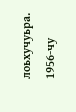лоьхучуьра.
1956-чу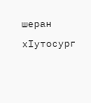шеран хIутосург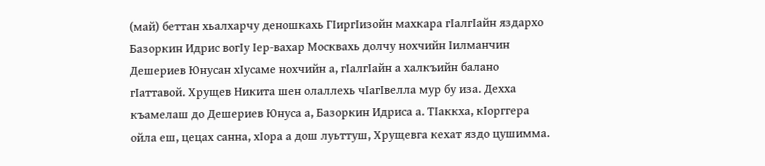(май) беттан хьалхарчу деношкахь ГIиргIизойн махкара гIалгIайн яздархо Базоркин Идрис вогIу Iер-вахар Москвахь долчу нохчийн Iилманчин Дешериев Юнусан хIусаме нохчийн а, гIалгIайн а халкъийн балано гIаттавой. Хрущев Никита шен олаллехь чIагIвелла мур бу иза. Дехха къамелаш до Дешериев Юнуса а, Базоркин Идриса а. ТIаккха, кIорггера ойла еш, цецах санна, хIора а дош луьттуш, Хрущевга кехат яздо цушимма.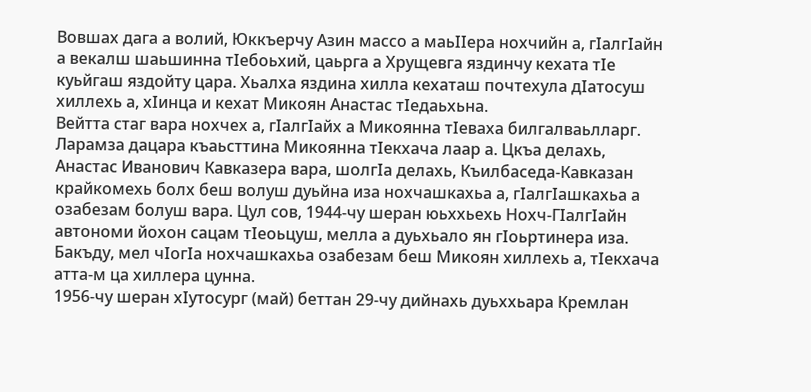Вовшах дага а волий, Юккъерчу Азин массо а маьIIера нохчийн а, гIалгIайн а векалш шаьшинна тIебоьхий, цаьрга а Хрущевга яздинчу кехата тIе куьйгаш яздойту цара. Хьалха яздина хилла кехаташ почтехула дIатосуш хиллехь а, хIинца и кехат Микоян Анастас тIедаьхьна.
Вейтта стаг вара нохчех а, гIалгIайх а Микоянна тIеваха билгалваьлларг. Ларамза дацара къаьсттина Микоянна тIекхача лаар а. Цкъа делахь, Анастас Иванович Кавказера вара, шолгIа делахь, Къилбаседа-Кавказан крайкомехь болх беш волуш дуьйна иза нохчашкахьа а, гIалгIашкахьа а озабезам болуш вара. Цул сов, 1944-чу шеран юьххьехь Нохч-ГIалгIайн автономи йохон сацам тIеоьцуш, мелла а дуьхьало ян гIоьртинера иза.
Бакъду, мел чIогIа нохчашкахьа озабезам беш Микоян хиллехь а, тIекхача атта-м ца хиллера цунна.
1956-чу шеран хIутосург (май) беттан 29-чу дийнахь дуьххьара Кремлан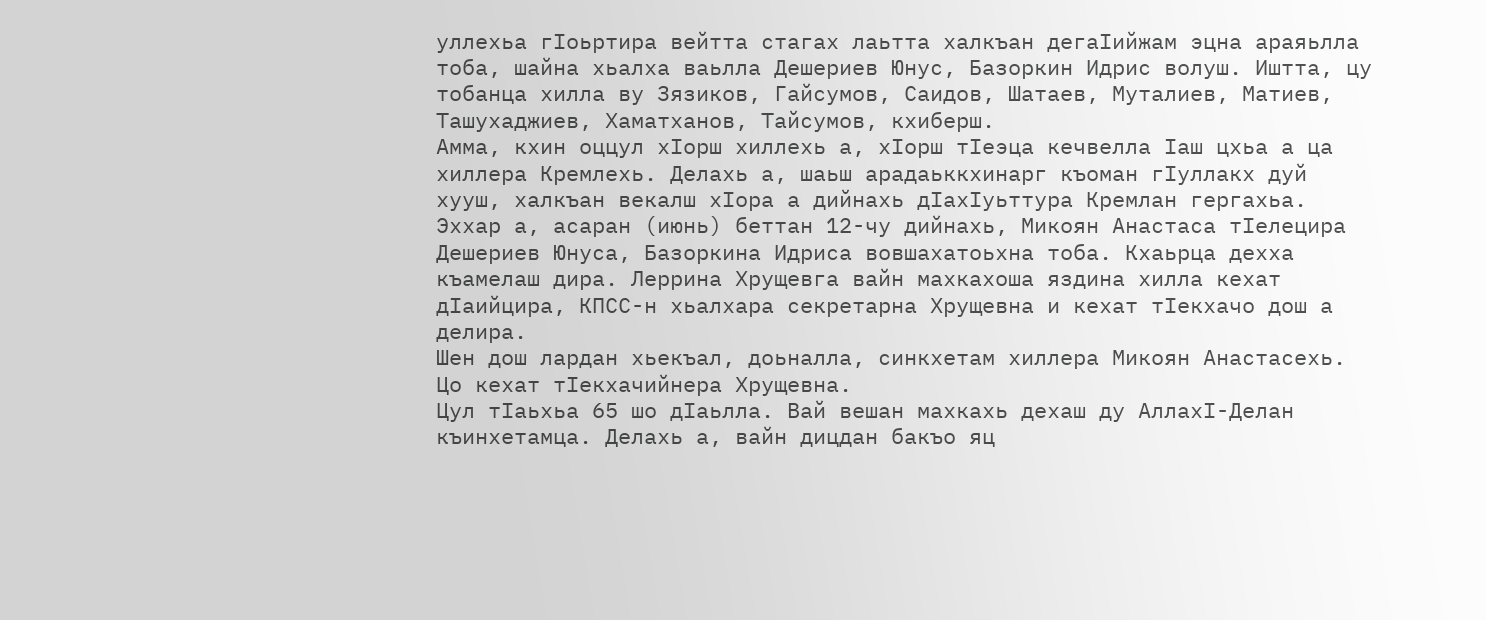уллехьа гIоьртира вейтта стагах лаьтта халкъан дегаIийжам эцна араяьлла тоба, шайна хьалха ваьлла Дешериев Юнус, Базоркин Идрис волуш. Иштта, цу тобанца хилла ву Зязиков, Гайсумов, Саидов, Шатаев, Муталиев, Матиев, Ташухаджиев, Хаматханов, Тайсумов, кхиберш.
Амма, кхин оццул хIорш хиллехь а, хIорш тIеэца кечвелла Iаш цхьа а ца хиллера Кремлехь. Делахь а, шаьш арадаьккхинарг къоман гIуллакх дуй хууш, халкъан векалш хIора а дийнахь дIахIуьттура Кремлан гергахьа.
Эххар а, асаран (июнь) беттан 12-чу дийнахь, Микоян Анастаса тIелецира Дешериев Юнуса, Базоркина Идриса вовшахатоьхна тоба. Кхаьрца дехха къамелаш дира. Леррина Хрущевга вайн махкахоша яздина хилла кехат дIаийцира, КПСС-н хьалхара секретарна Хрущевна и кехат тIекхачо дош а делира.
Шен дош лардан хьекъал, доьналла, синкхетам хиллера Микоян Анастасехь. Цо кехат тIекхачийнера Хрущевна.
Цул тIаьхьа 65 шо дIаьлла. Вай вешан махкахь дехаш ду АллахI-Делан къинхетамца. Делахь а, вайн дицдан бакъо яц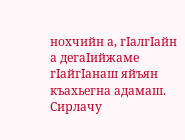нохчийн а, гIалгIайн а дегаIийжаме гIайгIанаш яйъян къахьегна адамаш. Сирлачу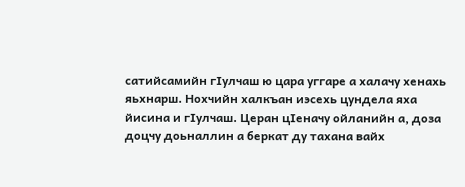сатийсамийн гIулчаш ю цара уггаре а халачу хенахь яьхнарш. Нохчийн халкъан иэсехь цундела яха йисина и гIулчаш. Церан цIеначу ойланийн а, доза доцчу доьналлин а беркат ду тахана вайх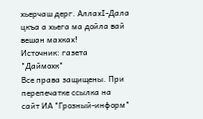хьерчаш дерг. АллахI-Дала цкъа а хьега ма дойла вай вешан махках!
Источник: газета "Даймохк"
Все права защищены. При перепечатке ссылка на сайт ИА "Грозный-информ"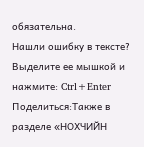обязательна.
Нашли ошибку в тексте? Выделите ее мышкой и нажмите: Ctrl+Enter
Поделиться:Также в разделе «НОХЧИЙН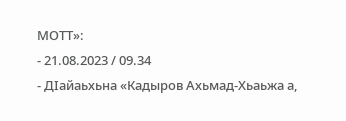МОТТ»:
- 21.08.2023 / 09.34
- ДӀайаьхьна «Кадыров Ахьмад-Хьаьжа а,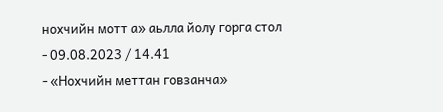нохчийн мотт а» аьлла йолу горга стол
- 09.08.2023 / 14.41
- «Нохчийн меттан говзанча»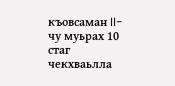къовсаман II-чу муьрах 10 стаг чекхваьлла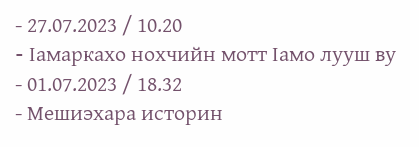- 27.07.2023 / 10.20
- Iамаркахо нохчийн мотт Iамо лууш ву
- 01.07.2023 / 18.32
- Мешиэхара историн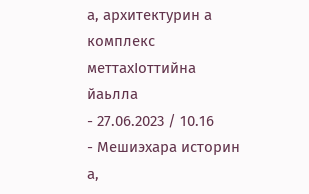а, архитектурин а комплекс меттахӀоттийна йаьлла
- 27.06.2023 / 10.16
- Мешиэхара историн а,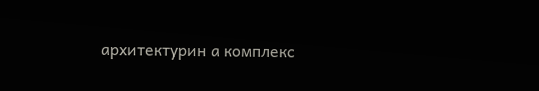архитектурин а комплекс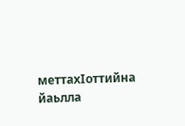меттахӀоттийна йаьлла